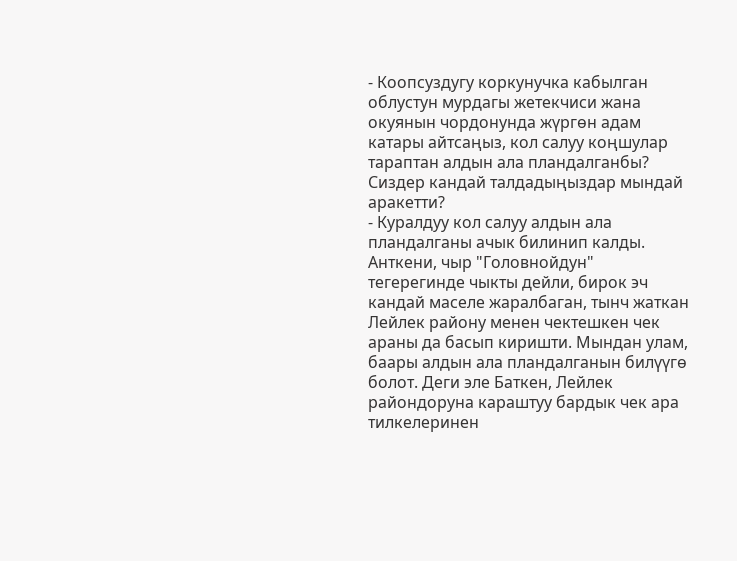- Коопсуздугу коркунучка кабылган облустун мурдагы жетекчиси жана окуянын чордонунда жүргөн адам катары айтсаңыз, кол салуу коңшулар тараптан алдын ала пландалганбы? Сиздер кандай талдадыңыздар мындай аракетти?
- Куралдуу кол салуу алдын ала пландалганы ачык билинип калды. Анткени, чыр "Головнойдун" тегерегинде чыкты дейли, бирок эч кандай маселе жаралбаган, тынч жаткан Лейлек району менен чектешкен чек араны да басып киришти. Мындан улам, баары алдын ала пландалганын билүүгө болот. Деги эле Баткен, Лейлек райондоруна караштуу бардык чек ара тилкелеринен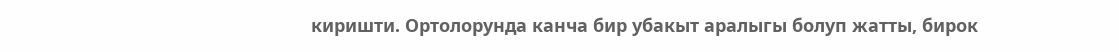киришти. Ортолорунда канча бир убакыт аралыгы болуп жатты, бирок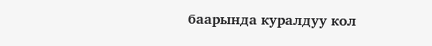баарында куралдуу кол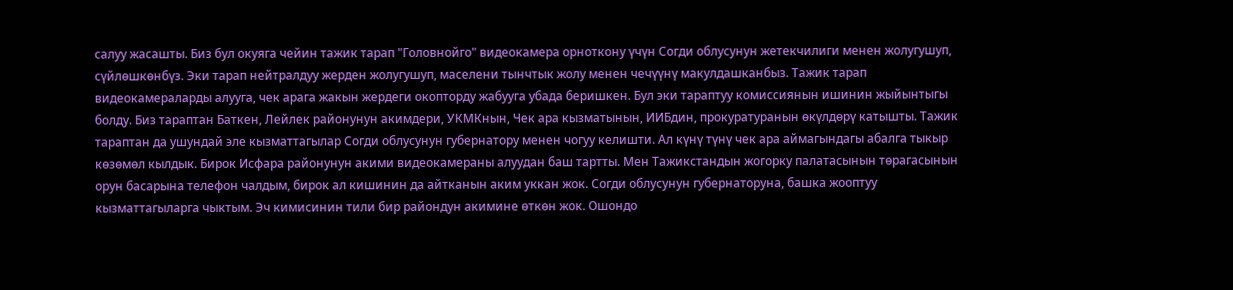салуу жасашты. Биз бул окуяга чейин тажик тарап "Головнойго" видеокамера орноткону үчүн Согди облусунун жетекчилиги менен жолугушуп, сүйлөшкөнбүз. Эки тарап нейтралдуу жерден жолугушуп, маселени тынчтык жолу менен чечүүнү макулдашканбыз. Тажик тарап видеокамераларды алууга, чек арага жакын жердеги окопторду жабууга убада беришкен. Бул эки тараптуу комиссиянын ишинин жыйынтыгы болду. Биз тараптан Баткен, Лейлек районунун акимдери, УКМКнын, Чек ара кызматынын, ИИБдин, прокуратуранын өкүлдөрү катышты. Тажик тараптан да ушундай эле кызматтагылар Согди облусунун губернатору менен чогуу келишти. Ал күнү түнү чек ара аймагындагы абалга тыкыр көзөмөл кылдык. Бирок Исфара районунун акими видеокамераны алуудан баш тартты. Мен Тажикстандын жогорку палатасынын төрагасынын орун басарына телефон чалдым, бирок ал кишинин да айтканын аким уккан жок. Согди облусунун губернаторуна, башка жооптуу кызматтагыларга чыктым. Эч кимисинин тили бир райондун акимине өткөн жок. Ошондо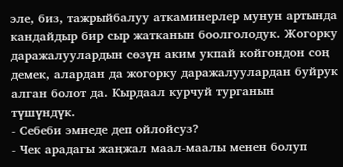эле, биз, тажрыйбалуу аткаминерлер мунун артында кандайдыр бир сыр жатканын боолголодук. Жогорку даражалуулардын сөзүн аким укпай койгондон соң демек, алардан да жогорку даражалуулардан буйрук алган болот да. Кырдаал курчуй турганын түшүндүк.
- Себеби эмнеде деп ойлойсуз?
- Чек арадагы жаңжал маал-маалы менен болуп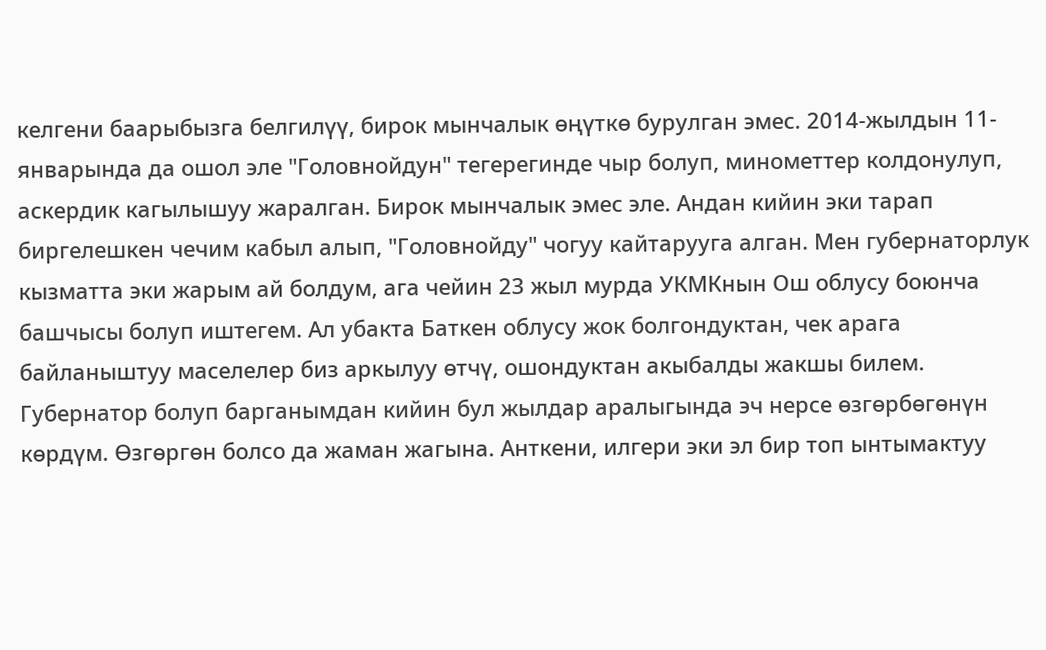келгени баарыбызга белгилүү, бирок мынчалык өңүткө бурулган эмес. 2014-жылдын 11-январында да ошол эле "Головнойдун" тегерегинде чыр болуп, минометтер колдонулуп, аскердик кагылышуу жаралган. Бирок мынчалык эмес эле. Андан кийин эки тарап биргелешкен чечим кабыл алып, "Головнойду" чогуу кайтарууга алган. Мен губернаторлук кызматта эки жарым ай болдум, ага чейин 23 жыл мурда УКМКнын Ош облусу боюнча башчысы болуп иштегем. Ал убакта Баткен облусу жок болгондуктан, чек арага байланыштуу маселелер биз аркылуу өтчү, ошондуктан акыбалды жакшы билем. Губернатор болуп барганымдан кийин бул жылдар аралыгында эч нерсе өзгөрбөгөнүн көрдүм. Өзгөргөн болсо да жаман жагына. Анткени, илгери эки эл бир топ ынтымактуу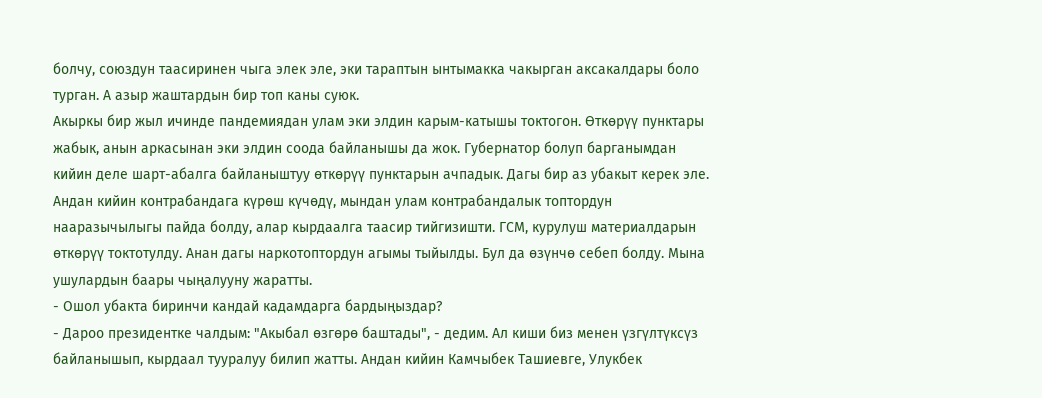болчу, союздун таасиринен чыга элек эле, эки тараптын ынтымакка чакырган аксакалдары боло турган. А азыр жаштардын бир топ каны суюк.
Акыркы бир жыл ичинде пандемиядан улам эки элдин карым-катышы токтогон. Өткөрүү пунктары жабык, анын аркасынан эки элдин соода байланышы да жок. Губернатор болуп барганымдан кийин деле шарт-абалга байланыштуу өткөрүү пунктарын ачпадык. Дагы бир аз убакыт керек эле. Андан кийин контрабандага күрөш күчөдү, мындан улам контрабандалык топтордун нааразычылыгы пайда болду, алар кырдаалга таасир тийгизишти. ГСМ, курулуш материалдарын өткөрүү токтотулду. Анан дагы наркотоптордун агымы тыйылды. Бул да өзүнчө себеп болду. Мына ушулардын баары чыңалууну жаратты.
- Ошол убакта биринчи кандай кадамдарга бардыңыздар?
- Дароо президентке чалдым: "Акыбал өзгөрө баштады", - дедим. Ал киши биз менен үзгүлтүксүз байланышып, кырдаал тууралуу билип жатты. Андан кийин Камчыбек Ташиевге, Улукбек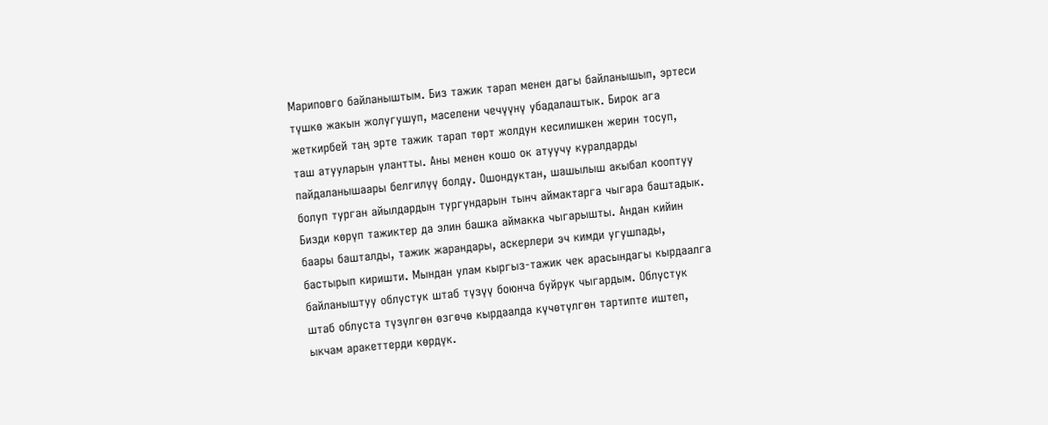Мариповго байланыштым. Биз тажик тарап менен дагы байланышып, эртеси түшкө жакын жолугушуп, маселени чечүүнү убадалаштык. Бирок ага жеткирбей таң эрте тажик тарап төрт жолдун кесилишкен жерин тосуп, таш атууларын улантты. Аны менен кошо ок атуучу куралдарды пайдаланышаары белгилүү болду. Ошондуктан, шашылыш акыбал кооптуу болуп турган айылдардын тургундарын тынч аймактарга чыгара баштадык. Бизди көрүп тажиктер да элин башка аймакка чыгарышты. Андан кийин баары башталды, тажик жарандары, аскерлери эч кимди угушпады, бастырып киришти. Мындан улам кыргыз-тажик чек арасындагы кырдаалга байланыштуу облустук штаб түзүү боюнча буйрук чыгардым. Облустук штаб облуста түзүлгөн өзгөчө кырдаалда күчөтүлгөн тартипте иштеп, ыкчам аракеттерди көрдүк.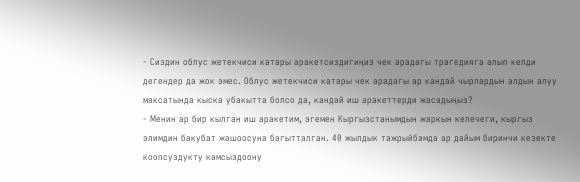- Сиздин облус жетекчиси катары аракетсиздигиңиз чек арадагы трагедияга алып келди дегендер да жок эмес. Облус жетекчиси катары чек арадагы ар кандай чырлардын алдын алуу максатында кыска убакытта болсо да, кандай иш аракеттерди жасадыңыз?
- Менин ар бир кылган иш аракетим, эгемен Кыргызстанымдын жаркын келечеги, кыргыз элимдин бакубат жашоосуна багытталган. 40 жылдык тажрыйбамда ар дайым биринчи кезекте коопсуздукту камсыздоону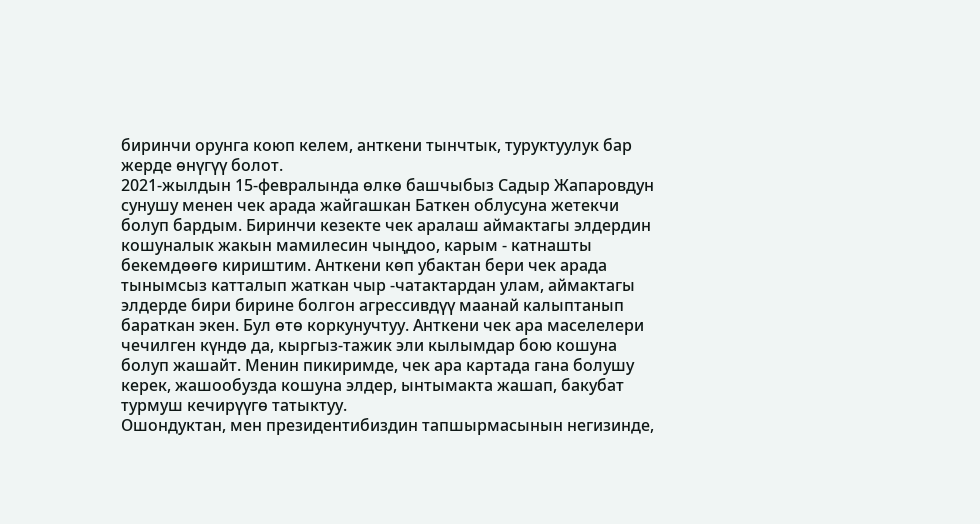биринчи орунга коюп келем, анткени тынчтык, туруктуулук бар жерде өнүгүү болот.
2021-жылдын 15-февралында өлкө башчыбыз Садыр Жапаровдун сунушу менен чек арада жайгашкан Баткен облусуна жетекчи болуп бардым. Биринчи кезекте чек аралаш аймактагы элдердин кошуналык жакын мамилесин чыңдоо, карым - катнашты бекемдөөгө кириштим. Анткени көп убактан бери чек арада тынымсыз катталып жаткан чыр -чатактардан улам, аймактагы элдерде бири бирине болгон агрессивдүү маанай калыптанып бараткан экен. Бул өтө коркунучтуу. Анткени чек ара маселелери чечилген күндө да, кыргыз-тажик эли кылымдар бою кошуна болуп жашайт. Менин пикиримде, чек ара картада гана болушу керек, жашообузда кошуна элдер, ынтымакта жашап, бакубат турмуш кечирүүгө татыктуу.
Ошондуктан, мен президентибиздин тапшырмасынын негизинде,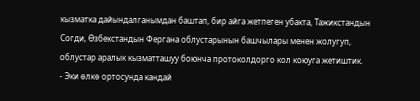кызматка дайындалганымдан баштап, бир айга жетпеген убакта, Тажикстандын Согди, Өзбекстандын Фергана облустарынын башчылары менен жолугуп, облустар аралык кызматташуу боюнча протоколдорго кол коюуга жетиштик.
- Эки өлкө ортосунда кандай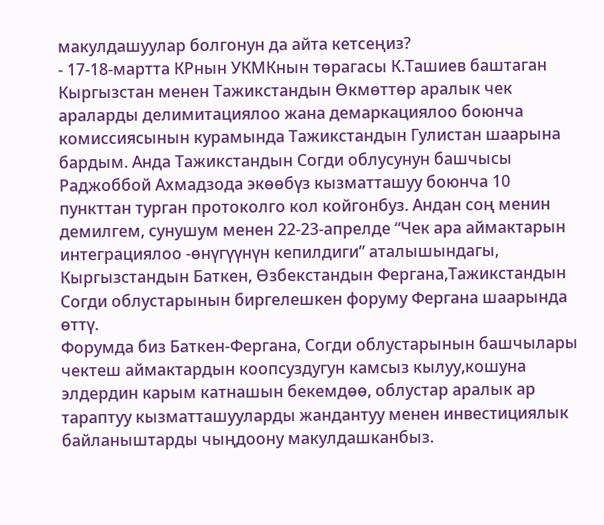макулдашуулар болгонун да айта кетсеңиз?
- 17-18-мартта КРнын УКМКнын төрагасы К.Ташиев баштаган Кыргызстан менен Тажикстандын Өкмөттөр аралык чек араларды делимитациялоо жана демаркациялоо боюнча комиссиясынын курамында Тажикстандын Гулистан шаарына бардым. Анда Тажикстандын Согди облусунун башчысы Раджоббой Ахмадзода экөөбүз кызматташуу боюнча 10 пункттан турган протоколго кол койгонбуз. Андан соң менин демилгем, сунушум менен 22-23-апрелде “Чек ара аймактарын интеграциялоо -өнүгүүнүн кепилдиги” аталышындагы, Кыргызстандын Баткен, Өзбекстандын Фергана,Тажикстандын Согди облустарынын биргелешкен форуму Фергана шаарында өттү.
Форумда биз Баткен-Фергана, Согди облустарынын башчылары чектеш аймактардын коопсуздугун камсыз кылуу,кошуна элдердин карым катнашын бекемдөө, облустар аралык ар тараптуу кызматташууларды жандантуу менен инвестициялык байланыштарды чыңдоону макулдашканбыз.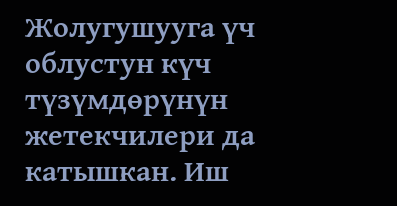Жолугушууга үч облустун күч түзүмдөрүнүн жетекчилери да катышкан. Иш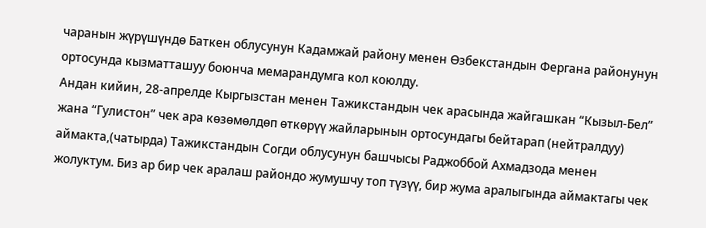чаранын жүрүшүндө Баткен облусунун Кадамжай району менен Өзбекстандын Фергана районунун ортосунда кызматташуу боюнча мемарандумга кол коюлду.
Андан кийин, 28-апрелде Кыргызстан менен Тажикстандын чек арасында жайгашкан “Кызыл-Бел” жана “Гулистон” чек ара көзөмөлдөп өткөрүү жайларынын ортосундагы бейтарап (нейтралдуу) аймакта,(чатырда) Тажикстандын Согди облусунун башчысы Раджоббой Ахмадзода менен жолуктум. Биз ар бир чек аралаш райондо жумушчу топ түзүү, бир жума аралыгында аймактагы чек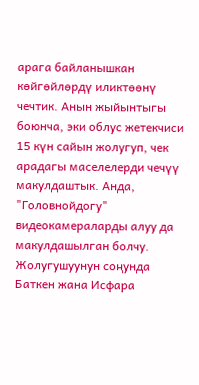арага байланышкан көйгөйлөрдү иликтөөнү чечтик. Анын жыйынтыгы боюнча, эки облус жетекчиси 15 күн сайын жолугуп, чек арадагы маселелерди чечүү макулдаштык. Анда, "Головнойдогу" видеокамераларды алуу да макулдашылган болчу.
Жолугушуунун соңунда Баткен жана Исфара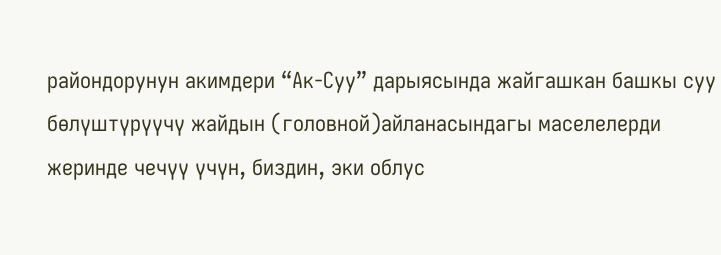райондорунун акимдери “Ак-Суу” дарыясында жайгашкан башкы суу бөлүштүрүүчү жайдын (головной)айланасындагы маселелерди жеринде чечүү үчүн, биздин, эки облус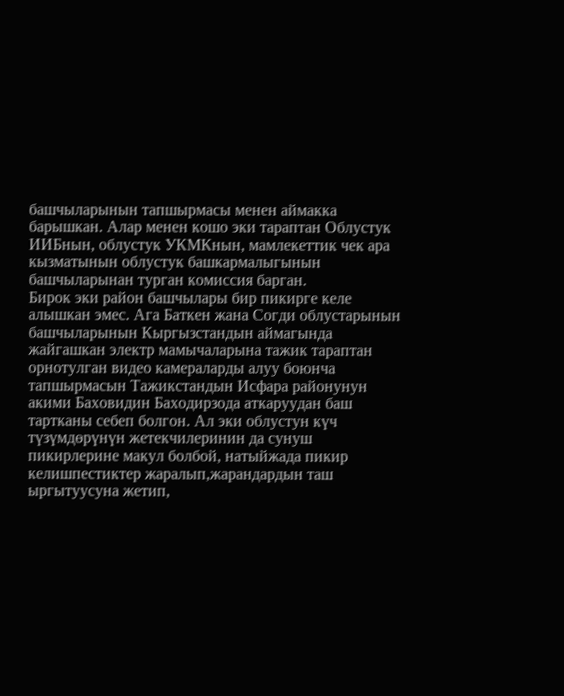башчыларынын тапшырмасы менен аймакка барышкан. Алар менен кошо эки тараптан Облустук ИИБнын, облустук УКМКнын, мамлекеттик чек ара кызматынын облустук башкармалыгынын башчыларынан турган комиссия барган.
Бирок эки район башчылары бир пикирге келе алышкан эмес. Ага Баткен жана Согди облустарынын башчыларынын Кыргызстандын аймагында жайгашкан электр мамычаларына тажик тараптан орнотулган видео камераларды алуу боюнча тапшырмасын Тажикстандын Исфара районунун акими Баховидин Баходирзода аткаруудан баш тартканы себеп болгон. Ал эки облустун күч түзүмдөрүнүн жетекчилеринин да сунуш пикирлерине макул болбой, натыйжада пикир келишпестиктер жаралып,жарандардын таш ыргытуусуна жетип,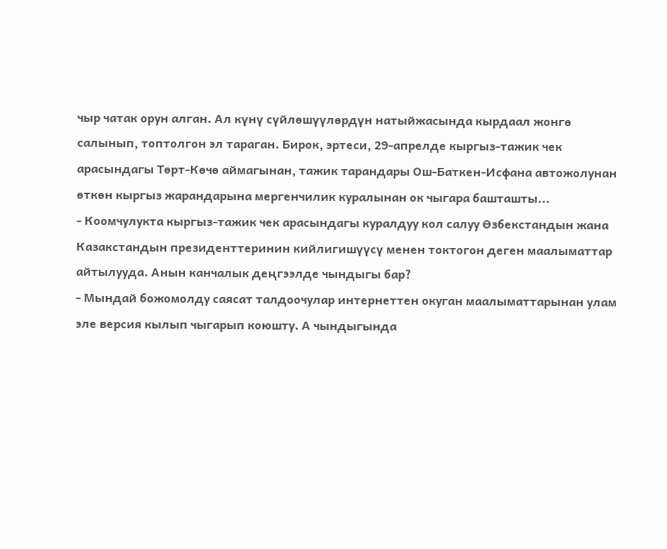чыр чатак орун алган. Ал күнү сүйлөшүүлөрдүн натыйжасында кырдаал жонгө салынып, топтолгон эл тараган. Бирок, эртеси, 29-апрелде кыргыз-тажик чек арасындагы Төрт-Көчө аймагынан, тажик тарандары Ош-Баткен-Исфана автожолунан өткөн кыргыз жарандарына мергенчилик куралынан ок чыгара башташты...
- Коомчулукта кыргыз-тажик чек арасындагы куралдуу кол салуу Өзбекстандын жана Казакстандын президенттеринин кийлигишүүсү менен токтогон деген маалыматтар айтылууда. Анын канчалык деңгээлде чындыгы бар?
- Мындай божомолду саясат талдоочулар интернеттен окуган маалыматтарынан улам эле версия кылып чыгарып коюшту. А чындыгында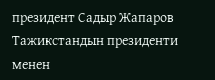президент Садыр Жапаров Тажикстандын президенти менен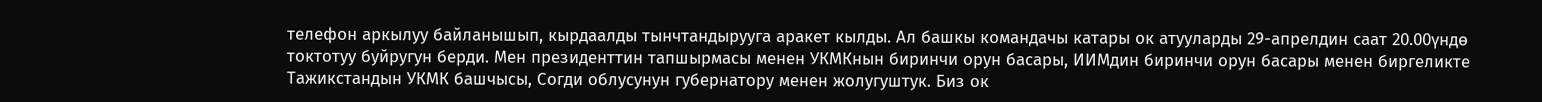телефон аркылуу байланышып, кырдаалды тынчтандырууга аракет кылды. Ал башкы командачы катары ок атууларды 29-апрелдин саат 20.00үндө токтотуу буйругун берди. Мен президенттин тапшырмасы менен УКМКнын биринчи орун басары, ИИМдин биринчи орун басары менен биргеликте Тажикстандын УКМК башчысы, Согди облусунун губернатору менен жолугуштук. Биз ок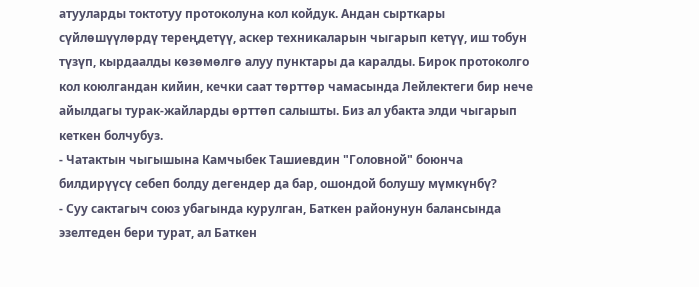атууларды токтотуу протоколуна кол койдук. Андан сырткары сүйлөшүүлөрдү тереңдетүү, аскер техникаларын чыгарып кетүү, иш тобун түзүп, кырдаалды көзөмөлгө алуу пунктары да каралды. Бирок протоколго кол коюлгандан кийин, кечки саат төрттөр чамасында Лейлектеги бир нече айылдагы турак-жайларды өрттөп салышты. Биз ал убакта элди чыгарып кеткен болчубуз.
- Чатактын чыгышына Камчыбек Ташиевдин "Головной" боюнча билдирүүсү себеп болду дегендер да бар, ошондой болушу мүмкүнбү?
- Суу сактагыч союз убагында курулган, Баткен районунун балансында эзелтеден бери турат, ал Баткен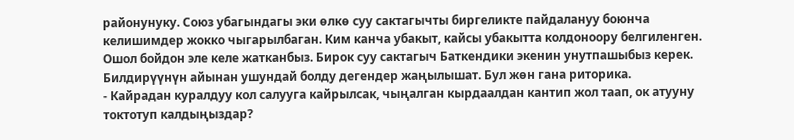районунуку. Союз убагындагы эки өлкө суу сактагычты биргеликте пайдалануу боюнча келишимдер жокко чыгарылбаган. Ким канча убакыт, кайсы убакытта колдоноору белгиленген. Ошол бойдон эле келе жатканбыз. Бирок суу сактагыч Баткендики экенин унутпашыбыз керек. Билдирүүнүн айынан ушундай болду дегендер жаңылышат. Бул жөн гана риторика.
- Кайрадан куралдуу кол салууга кайрылсак, чыңалган кырдаалдан кантип жол таап, ок атууну токтотуп калдыңыздар?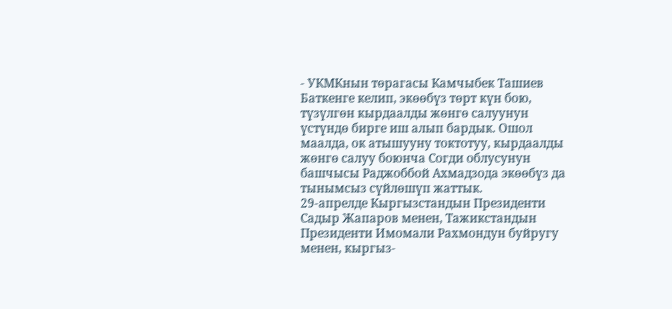- УКМКнын төрагасы Камчыбек Ташиев Баткенге келип, экөөбүз төрт күн бою, түзүлгөн кырдаалды жөнгө салуунун үстүндө бирге иш алып бардык. Ошол маалда, ок атышууну токтотуу, кырдаалды жөнгө салуу боюнча Согди облусунун башчысы Раджоббой Ахмадзода экөөбүз да тынымсыз сүйлөшүп жаттык.
29-апрелде Кыргызстандын Президенти Садыр Жапаров менен, Тажикстандын Президенти Имомали Рахмондун буйругу менен, кыргыз-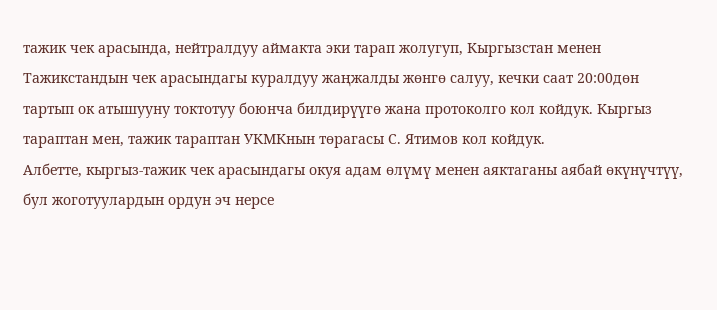тажик чек арасында, нейтралдуу аймакта эки тарап жолугуп, Кыргызстан менен Тажикстандын чек арасындагы куралдуу жаңжалды жөнгө салуу, кечки саат 20:00дөн тартып ок атышууну токтотуу боюнча билдирүүгө жана протоколго кол койдук. Кыргыз тараптан мен, тажик тараптан УКМКнын төрагасы С. Ятимов кол койдук.
Албетте, кыргыз-тажик чек арасындагы окуя адам өлүмү менен аяктаганы аябай өкүнүчтүү, бул жоготуулардын ордун эч нерсе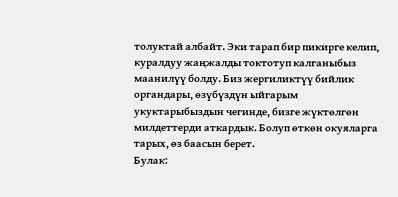толуктай албайт. Эки тарап бир пикирге келип, куралдуу жаңжалды токтотуп калганыбыз маанилүү болду. Биз жергиликтүү бийлик органдары, өзүбүздүн ыйгарым укуктарыбыздын чегинде, бизге жүктөлгөн милдеттерди аткардык. Болуп өткөн окуяларга тарых, өз баасын берет.
Булак: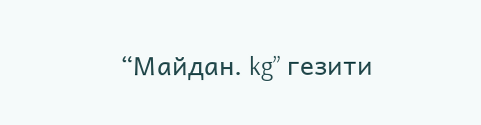“Майдан. kg” гезити